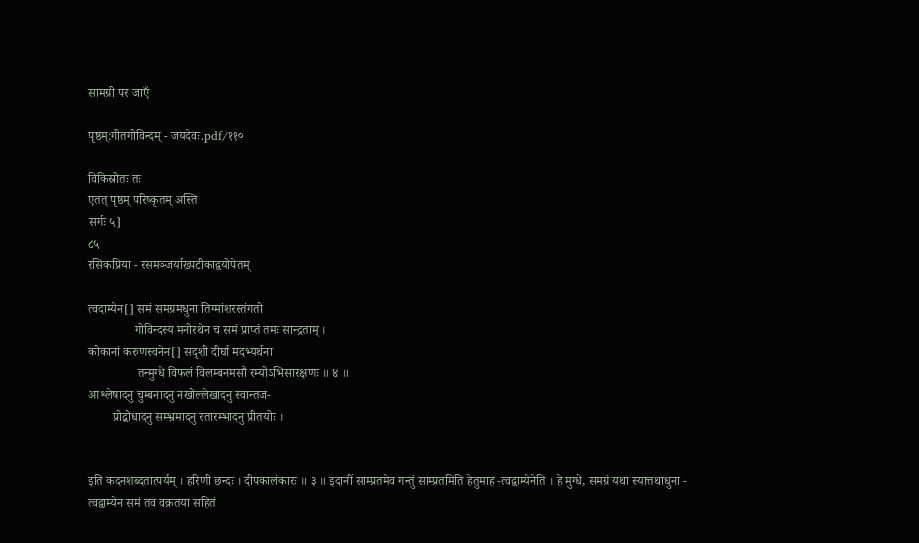सामग्री पर जाएँ

पृष्ठम्:गीतगोविन्दम् - जयदेवः.pdf/११०

विकिस्रोतः तः
एतत् पृष्ठम् परिष्कृतम् अस्ति
सर्गः ५]
८५
रसिकप्रिया - रसमञ्जर्याख्पटीकाद्वयोपेतम्

त्वदाम्येन[] समं समग्रमधुना तिग्मांशरस्तंगतो
               गोविन्दस्य मनोरथेन च समं प्राप्तं तमः सान्द्रताम् ।
कोकानां करुणस्वनेन[] सदृशी दीर्घा मदभ्यर्थना
                तन्मुग्धे विफलं विलम्बनमसौ रम्योऽभिसारक्षणः ॥ ४ ॥
आश्लेषादनु चुम्बनादनु नखोल्लेखादनु स्वान्तज-
        प्रोद्बोधादनु सम्भ्रमादनु रतारम्भादनु प्रीतयोः ।


इति कदनशब्दतात्पर्यम् । हरिणी छन्दः । दीपकालंकारः ॥ ३ ॥ इदानीं साम्प्रतमेव गन्तुं साम्प्रतमिति हेतुमाह -त्वद्वाम्येनेति । हे मुग्धे, समग्रं यथा स्यात्तथाधुना - त्वद्वाम्येन समं तव वक्रतया सहितं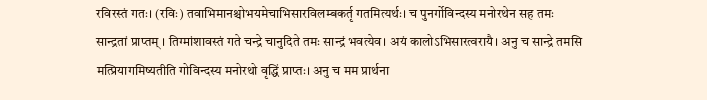रविरस्तं गतः। (रविः) तवाभिमानश्चोभयमेचाभिसारविलम्बकर्तृ गतमित्यर्थः। च पुनर्गोविन्दस्य मनोरथेन सह तमः सान्द्रतां प्राप्तम् । तिग्मांशावस्तं गते चन्द्रे चानुदिते तमः सान्द्रं भवत्येव। अयं कालोऽभिसारत्वरायै। अनु च सान्द्रे तमसि मत्प्रियागमिष्यतीति गोविन्दस्य मनोरथो वृद्धिं प्राप्तः। अनु च मम प्रार्थना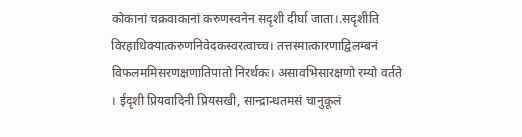कोकानां चक्रवाकानां करुणस्वनेन सदृशी दीर्घा जाता।.सदृशीति विरहाधिक्यात्करुणनिवेदकस्वरत्वाच्च। तत्तस्मात्कारणाद्विलम्बनं विफलममिसरणक्षणातिपातो निरर्थकः। असावभिसारक्षणो रम्यो वर्तते । ईदृशी प्रियवादिनी प्रियसखी, सान्द्रान्धतमसं चानुकूलं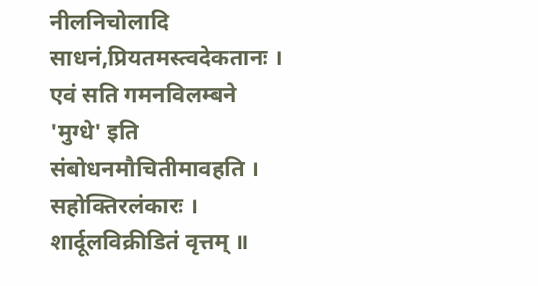नीलनिचोलादि साधनं,प्रियतमस्त्वदेकतानः । एवं सति गमनविलम्बने 'मुग्धे' इति संबोधनमौचितीमावहति । सहोक्तिरलंकारः । शार्दूलविक्रीडितं वृत्तम् ॥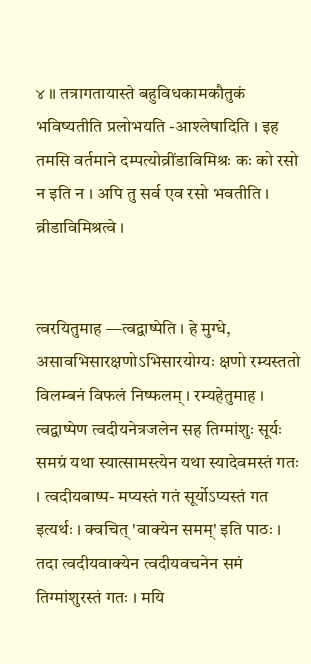४ ॥ तत्रागतायास्ते बहुविधकामकौतुकं भविष्यतीति प्रलोभयति -आश्लेषादिति । इह तमसि वर्तमाने दम्पत्योव्रींडाविमिश्रः कः को रसो न इति न । अपि तु सर्व एव रसो भवतीति । व्रीडाविमिश्रत्वे ।


त्वरयितुमाह —त्वद्वाष्पेति । हे मुग्धे, असावभिसारक्षणोऽभिसारयोग्यः क्षणो रम्यस्ततो विलम्बनं विफलं निष्फलम् । रम्यहेतुमाह । त्वद्वाष्पेण त्वदीयनेत्रजलेन सह तिग्मांशुः सूर्यः समग्रं यथा स्यात्सामस्त्येन यथा स्यादेवमस्तं गतः । त्वदीयबाष्प- मप्यस्तं गतं सूर्योऽप्यस्तं गत इत्यर्थः । क्वचित् 'वाक्येन समम्' इति पाठः । तदा त्वदीयवाक्येन त्वदीयवचनेन समं तिग्मांशुरस्तं गतः । मयि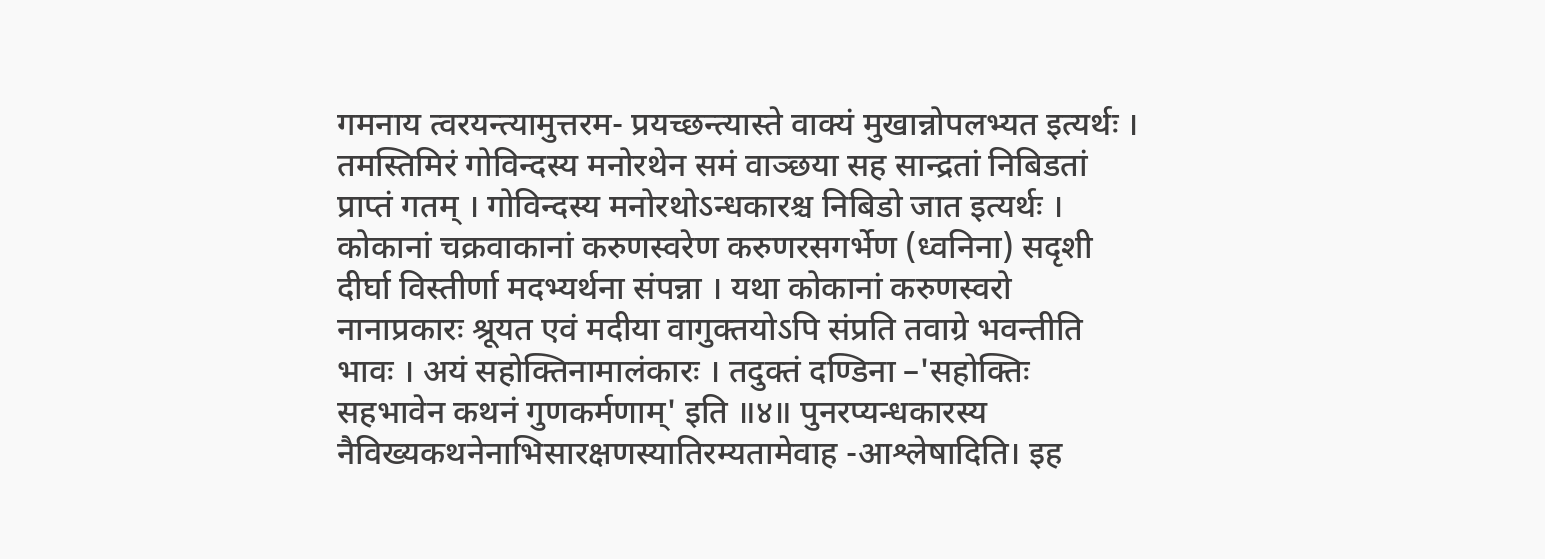गमनाय त्वरयन्त्यामुत्तरम- प्रयच्छन्त्यास्ते वाक्यं मुखान्नोपलभ्यत इत्यर्थः । तमस्तिमिरं गोविन्दस्य मनोरथेन समं वाञ्छया सह सान्द्रतां निबिडतां प्राप्तं गतम् । गोविन्दस्य मनोरथोऽन्धकारश्च निबिडो जात इत्यर्थः । कोकानां चक्रवाकानां करुणस्वरेण करुणरसगर्भेण (ध्वनिना) सदृशी दीर्घा विस्तीर्णा मदभ्यर्थना संपन्ना । यथा कोकानां करुणस्वरो नानाप्रकारः श्रूयत एवं मदीया वागुक्तयोऽपि संप्रति तवाग्रे भवन्तीति भावः । अयं सहोक्तिनामालंकारः । तदुक्तं दण्डिना –'सहोक्तिः सहभावेन कथनं गुणकर्मणाम्' इति ॥४॥ पुनरप्यन्धकारस्य नैविख्यकथनेनाभिसारक्षणस्यातिरम्यतामेवाह -आश्लेषादिति। इह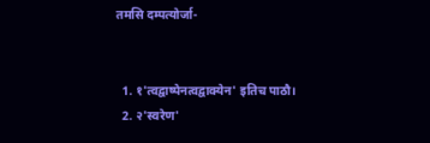तमसि दम्पत्योर्जा-


  1. १'त्वद्वाष्पेनत्वद्वाक्येन' इतिच पाठौ।
  2. २'स्वरेण'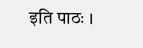इति पाठः ।